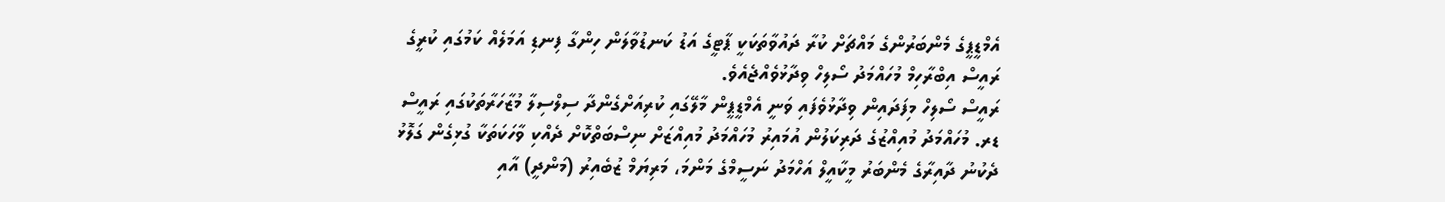އެމްޑީޕީގެ މެންބަރުންގެ މައްޗަށް ކުރާ ދައުވާތަކަކީ ޕާޓީގެ އަޑު ކަނޑުވާލަން ހިންގާ ފިނޑި އަމަލެއް ކަމުގައި ކުރީގެ ރައީސް އިބްރާހިމް މުހައްމަދު ސޯލިހް ވިދާޅުވެއްޖެއެވެ.
ރައީސް ސޯލިހް މިފަދައިން ވިދާޅުވެފައި ވަނީ އެމްޑީޕީން މާލޭގައި ކުރިއަށްގެންދާ ސިލްސިލާ މުޒާހަރާތަކުގައި ރައީސް ޑރ. މުހައްމަދު މުއިއްޒުގެ ދަރިކަލުން އުމައިރު މުހައްމަދު މުއިއްޒަށް ނިސްބަތްކޮށް ދެއްކި ވާހަކަތަކާ ގުޅިގެން ގަލޮޅު ދެކުނު ދާއިރާގެ މެންބަރު މީކާއީލް އަހްމަދު ނަސީމްގެ މަންމަ، މަރިޔަމް ޒުބެއިރު (މަންދީ) އާއި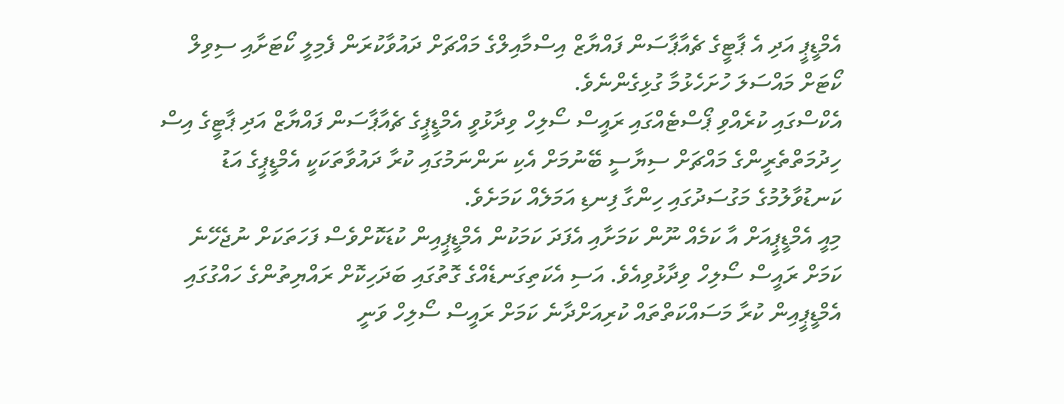އެމްޑީޕީ އަދި އެ ޕާޓީގެ ޗެއާޕާސަން ފައްޔާޒް އިސްމާއިލްގެ މައްޗަށް ދައުވާކުރަން ފެމިލީ ކޯޓަށާއި ސިވިލް ކޯޓަށް މައްސަލަ ހުށަހެޅުމާ ގުޅިގެންނެވެ.
އެކްސްގައި ކުރެއްވި ޕޯސްޓެއްގައި ރައީސް ސޯލިހް ވިދާޅުވީ އެމްޑީޕީގެ ޗެއާޕާސަން ފައްޔާޒް އަދި ޕާޓީގެ އިސް ހިދުމަތްތެރީންގެ މައްޗަށް ސިޔާސީ ބޭނުމަށް އެކި ނަންނަމުގައި ކުރާ ދައުވާތަކަކީ އެމްޑީޕީގެ އަޑު ކަނޑުވާލުމުގެ މަގުސަދުގައި ހިންގާ ފިނޑި އަމަލެއް ކަމަށެވެ.
މިއީ އެމްޑީޕީއަށް އާ ކަމެއް ނޫން ކަމަށާއި އެފަދަ ކަމަކުން އެމްޑީޕީއިން ކުޑަކޮށްވެސް ފަހަތަކަށް ނުޖެހޭނެ ކަމަށް ރައީސް ސޯލިހް ވިދާޅުވިއެވެ. އަސި އެކަތިގަނޑެއްގެ ގޮތުގައި ބަދަހިކޮށް ރައްޔިތުންގެ ހައްގުގައި އެމްޑީޕީއިން ކުރާ މަސައްކަތްތައް ކުރިއަށްދާނެ ކަމަށް ރައީސް ސޯލިހް ވަނީ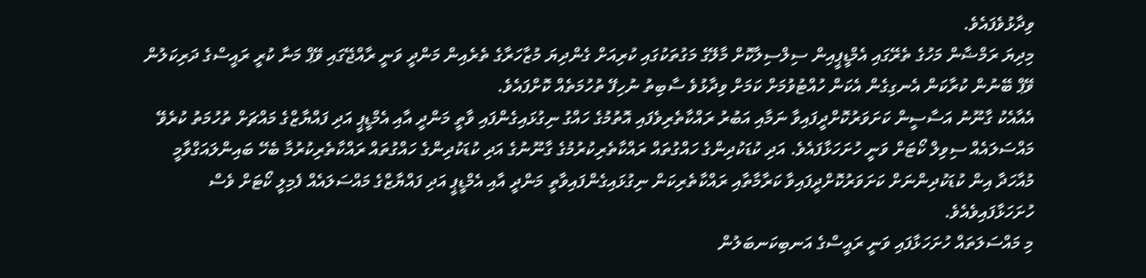ވިދާޅުވެފައެވެ.
މިދިޔަ ރަމްޟާން މަހުގެ ތެރޭގައި އެމްޑީޕީއިން ސިލްސިލާކޮށް މާލޭގެ މަގުތަކުގައި ކުރިއަށް ގެންދިޔަ މުޒާހަރާގެ ތެރެއިން މަންދީ ވަނީ ރާއްޖޭގައި ވޭޕް މަނާ ކުރީ ރައީސްގެ ދަރިކަލުން ވޭޕް ބޭނުން ކުރާކަން އެނގިގެން އެކަން ހުއްޓުވުމަށް ކަމަށް ވިދާޅުވެ ސާބިތު ނުހިފޭ ތުހުމަތެއް ކޮށްފައެވެ.
އެއާއެކު ގާނޫނު އަސާސީން ކަށަވަރުކޮށްދީފައިވާ ނަމާއި އަބުރު ރައްކާތެރިވެފައި އޮތުމުގެ ހައްގު ނިގުޅައިގެންފައި ވާތީ މަންދީ އާއި އެމްޑީޕީ އަދި ފައްޔާޒްގެ މައްޗަށް ތުހުމަތު ކުރެވޭ މައްސަލައެއް ސިވިލް ކޯޓަށް ވަނީ ހުށަހަޅާފައެވެ. އަދި ކުޑަކުދިންގެ ހައްގުތައް ރައްކާތެރިކުރުމުގެ ގާނޫނުގެ އަދި ކުޑަކުދިންގެ ހައްގުތައް ރައްކާތެރިކުރުމާ ބެހޭ ބައިންލައަގްވާމީ މުއާހަދާ އިން ކުޑަކުދިންނަށް ކަށަވަރުކޮށްދީފައިވާ ކަރާމާތާއި ރައްކާތެރިކަން ނިގުޅައިގެންފައިވާތީ މަންދީ އާއި އެމްޑީޕީ އަދި ފައްޔާޒްގެ މައްސަލައެއް ފެމިލީ ކޯޓަށް ވެސް ހުށަހަޅާފައިވެއެވެ.
މި މައްސަލަތައް ހުށަހަޅާފައި ވަނީ ރައީސްގެ އަނބިކަނބަލުން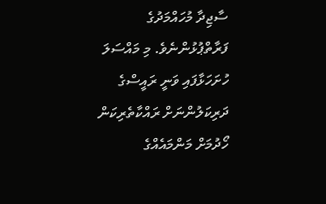ސާޖިދާ މުހައްމަދުގެ ފަރާތްޕުޅުންނެވެ. މި މައްސަލަ ހުށަހަޅާފައި ވަނީ ރައީސްގެ ދަރިކަލުންނަށް ރައްކާތެރިކަން ހޯދުމަށް މަންމައެއްގެ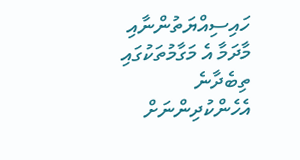ހައިސިއްޔަތުންނާއި މާދަމާ އެ މަގާމުތަކުގައި ތިބެދާނެ އެހެންކުދިންނަށް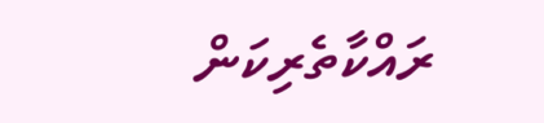ރައްކާތެރިކަން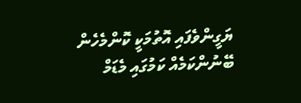ޔަގީންވެފައި އޮތުމަކީ ކޮންމެހެން ބޭނުންކަމެއް ކަމުގައި މެޑަމް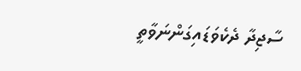ސާޖިދާ ދެކެވަޑައިގަންނަވާތީ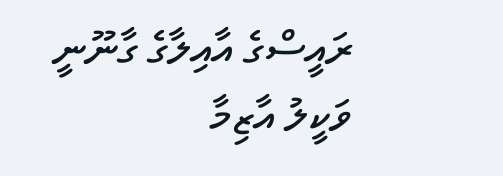ރައީސްގެ އާއިލާގެ ގާނޫނީ ވަކީލު އާޒިމާ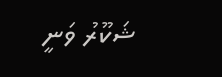ޝަކޫރު ވަނީ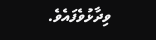ވިދާޅުވެފައެވެ.